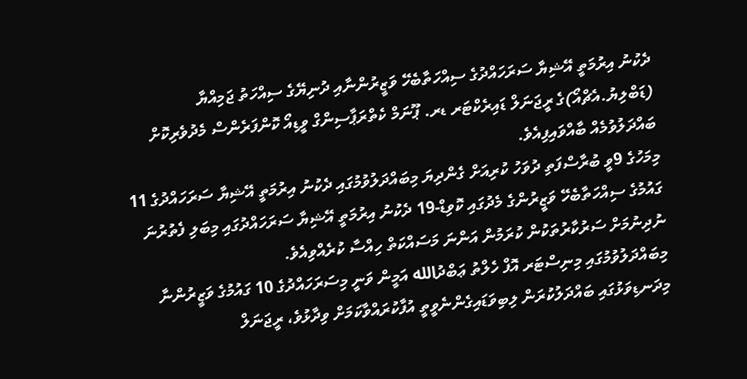ދެކުނު އިރުމަތީ އޭޝިޔާ ސަރަހައްދުގެ ސިއްހަތާބެހޭ ވަޒީރުންނާއި ދުނިޔޭގެ ސިއްހަތު ޖަމިއްޔާ (ޑަބްލިޔު.އެޗްއޯ)ގެ ރީޖަނަލް ޑައިރެކްޓަރ ޑރ. ޕޫނަމް ކެތްރަޕާސިންގް ވީޑިއޯ ކޮންފަރެންސް މެދުވެރިކޮށް ބައްދަލުވުމެއް ބާއްވައިފިއެވެ.
މިމަހުގެ 9ވީ ބުރާސްފަތި ދުވަހު ކުރިއަށް ގެންދިޔަ މިބައްދަލުވުމުގައި ދެކުނު އިރުމަތީ އޭޝިޔާ ސަރަހައްދުގެ 11 ގައުމުގެ ސިއްހަތާބެހޭ ވަޒީރުންގެ މެދުގައި ކޮވިޑް-19 ދެކުނު އިރުމަތީ އޭޝިޔާ ސަރަހައްދުގައި މިބަލި ފެތުރުނަ ނުދިނުމަށް ސަރުކާރުތަކުން ކުރަމުން އަންނަ މަސައްކަތް ހިއްސާ ކުރެއްވިއެވެ.
މިބައްދަލުވުމުގައި މިނިސްޓަރ އޮފް ހެލްތު ޢަބްދުالله އަމީން ވަނީ މިސަރަހައްދުގެ 10 ގައުމުގެ ވަޒީރުންނާ މިދަނޑިވަޅުގައި ބައްދަލުކުރަން ލިބިވަޑައިގެންނެވީތީ އުފާކުރައްވާކަމަށް ވިދާޅުވެ، ރީޖަނަލް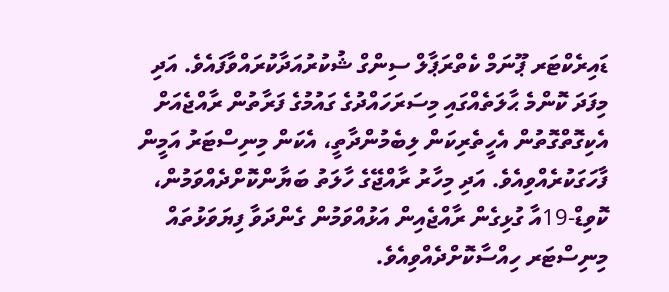ޑައިރެކްޓަރ ޕޫނަމް ކެތްރަޕާލް ސިންގް ޝުކުރުއަދާކުރައްވާފައެވެ. އަދި މިފަދަ ކޮންމެ ޙާލަތެއްގައި މިސަރަހައްދުގެ ގައުމުގެ ފަރާތުން ރާއްޖެއަށް އެކިގޮތްގޮތުން އެހީތެރިކަން ލިބެމުންދާތީ، އެކަން މިނިސްޓަރު އަމީން ފާހަގަކުރެއްވިއެވެ. އަދި މިހާރު ރާއްޖޭގެ ހާލަތު ބަޔާންކޮށްދެއްވަމުން، ކޮވިޑް-19އާ ގުޅިގެން ރާއްޖެއިން އަޅުއްވަމުން ގެންދަވާ ފިޔަވަޅުތައް މިނިސްޓަރ ހިއްސާކޮށްދެއްވިއެވެ.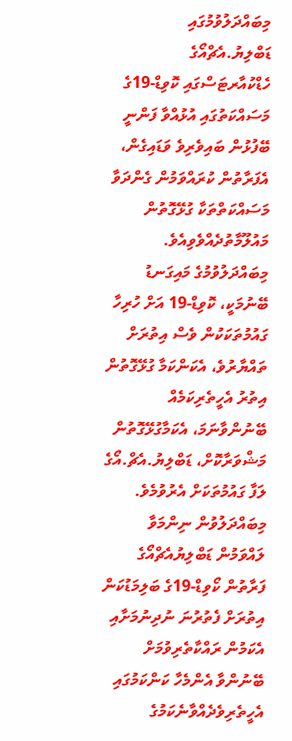މިބައްދަލުވުމުގައި ޑަބްލިޔު.އެޗްއޯގެ ހެޑްކުއާރޓަސްގައި ކޮވިޑް-19ގެ މަސައްކަތުގައި އުޅުއްވާ ފަންނީ ބޭފުޅުން ބައިވެރިވެ ވަޑައިގެން، އެފަރާތުން ކުރައްވަމުން ގެންދަވާ މަސައްކަތްތަކާ ގުޅޭގޮތުން މައުލޫމާތުދެއްވެވިއެވެ. މިބައްދަލުވުމުގެ މައިގަނޑު ބޭނުމަކީ، ކޮވިޑް-19 އަށް ހުރިހާ ގައުމުތަކަކުން ވެސް އިތުރަށް ތައްޔާރުވެ، އެކަންކަމާ ގުޅޭގޮތުން އިތުރު އެހީތެރިކަމެއް ބޭނުންވާނަމަ، އެކަމާގުޅޭގޮތުން މަޝްވަރާކޮށް، ޑަބްލިޔު.އެޗް.އޯގެ ލަފާ ގައުމުތަކަށް އެރުވުމެވެ.
މިބައްދަލުވުން ނިންމަވާ ލައްވަމުން ޑަބްލިޔުއެޗްއޯގެ ފަރާތުން ކޯވިޑް-19ގެ ބަލިމަޑުކަން އިތުރަށް ފެތުރުނަ ނުދިނުމަށާއި އެކަމުން ރައްކާތެރިވުމަށް ބޭނުންވާ އެންމެހާ ކަންކަމުގައި އެހީތެރިވެދެއްވާނެކަމުގެ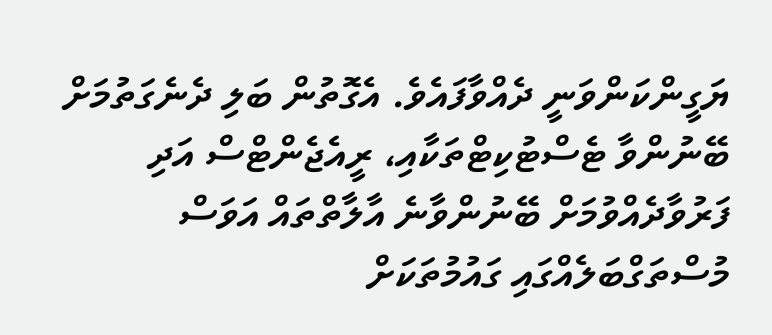ޔަގީންކަންވަނީ ދެއްވާފައެވެ. އެގޮތުން ބަލި ދެނެގަތުމަށް ބޭނުންވާ ޓެސްޓުކިޓްތަކާއި، ރީއެޖެންޓްސް އަދި ފަރުވާދެއްވުމަށް ބޭނުންވާނެ އާލާތްތައް އަވަސް މުސްތަގްބަލެއްގައި ގައުމުތަކަށް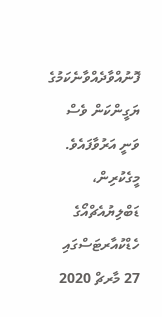ފޮނުއްވާދެއްވާނެކަމުގެ ޔަގީންކަން ވެސް ވަނީ އަރުވާފައެވެ.
މީގެކުރިން، ޑަބްލިޔުއެޗްއޯގެ ހެޑްކުއާރޓަސްގައި 27 މާރޗް 2020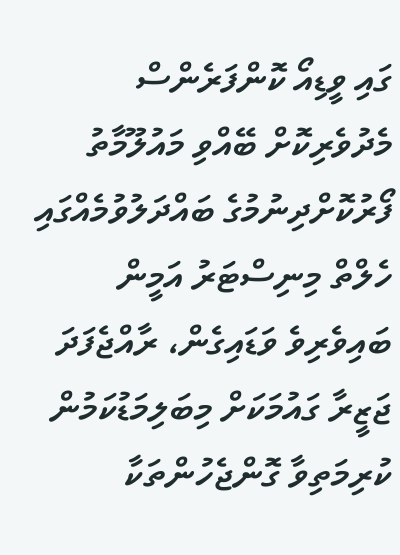ގައި ވީޑިއޯ ކޮންފަރެންސް މެދުވެރިކޮށް ބޭއްވި މައުލޫމާތު ފޯރުކޮށްދިނުމުގެ ބައްދަލުވުމެއްގައި ހެލްތް މިނިސްޓަރު އަމީން ބައިވެރިވެ ވަޑައިގެން، ރާއްޖެފަދަ ޖަޒީރާ ގައުމަކަށް މިބަލިމަޑުކަމުން ކުރިމަތިވާ ގޮންޖެހުންތަކާ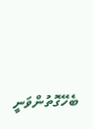ބެހޭގޮތުންވަނީ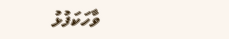ވާހަކަފުޅު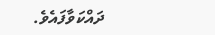ދައްކަވާފައެވެ.